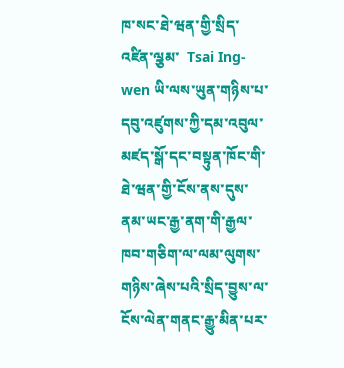ཁ་སང་ཐེ་ཝན་གྱི་སྲིད་འཛིན་ལྕམ་  Tsai Ing-wen ཡི་ལས་ཡུན་གཉིས་པ་དབུ་འཛུགས་ཀྱི་དམ་འབུལ་མཛད་སྒོ་དང་བསྟུན་ཁོང་གི་ཐེ་ཝན་གྱི་ངོས་ནས་དུས་ནམ་ཡང་རྒྱ་ནག་གི་རྒྱལ་ཁབ་གཅིག་ལ་ལམ་ལུགས་གཉིས་ཞེས་པའི་སྲིད་བྱུས་ལ་ངོས་ལེན་གནང་རྒྱུ་མིན་པར་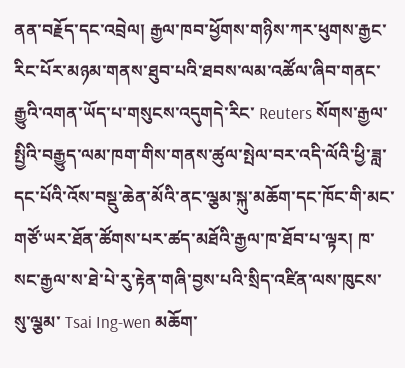ནན་བརྗོད་དང་འབྲེལ། རྒྱལ་ཁབ་ཕྱོགས་གཉིས་ཀར་ཕུགས་རྒྱང་རིང་པོར་མཉམ་གནས་ཐུབ་པའི་ཐབས་ལམ་འཚོལ་ཞིབ་གནང་རྒྱུའི་འགན་ཡོད་པ་གསུངས་འདུགདེ་རིང་ Reuters སོགས་རྒྱལ་སྤྱིའི་བརྒྱུད་ལམ་ཁག་གིས་གནས་ཚུལ་སྤེལ་བར་འདི་ལོའི་ཕྱི་ཟླ་དང་པོའི་འོས་བསྡུ་ཆེན་མོའི་ནང་ལྕམ་སྐུ་མཆོག་དང་ཁོང་གི་མང་གཙོ་ཡར་ཐོན་ཚོགས་པར་ཚད་མཐོའི་རྒྱལ་ཁ་ཐོབ་པ་ལྟར། ཁ་སང་རྒྱལ་ས་ཐེ་པེ་རུ་རྟེན་གཞི་བྱས་པའི་སྲིད་འཛིན་ལས་ཁུངས་སུ་ལྕམ་ Tsai Ing-wen མཆོག་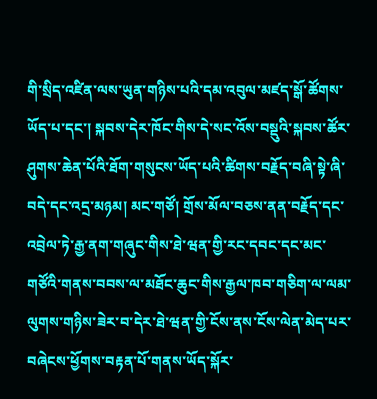གི་སྲིད་འཛིན་ལས་ཡུན་གཉིས་པའི་དམ་འབུལ་མཛད་སྒོ་ཚོགས་ཡོད་པ་དང་། སྐབས་དེར་ཁོང་གིས་དེ་སང་འོས་བསྡུའི་སྐབས་ཚོར་ཤུགས་ཆེན་པོའི་ཐོག་གསུངས་ཡོད་པའི་ཚིགས་བརྗོད་བཞི་སྟེ་ཞི་བདེ་དང་འདྲ་མཉམ། མང་གཙོ། གྲོས་མོལ་བཅས་ནན་བརྗོད་དང་འབྲེལ་ཏེ་རྒྱ་ནག་གཞུང་གིས་ཐེ་ཝན་གྱི་རང་དབང་དང་མང་གཙོའི་གནས་བབས་ལ་མཐོང་ཆུང་གིས་རྒྱལ་ཁབ་གཅིག་ལ་ལམ་ལུགས་གཉིས་ཟེར་བ་དེར་ཐེ་ཝན་གྱི་ངོས་ནས་ངོས་ལེན་མེད་པར་བཞེངས་ཕྱོགས་བརྟན་པོ་གནས་ཡོད་སྐོར་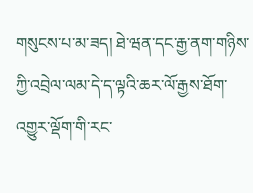གསུངས་པ་མ་ཟད། ཐེ་ཝན་དང་རྒྱ་ནག་གཉིས་ཀྱི་འབྲེལ་ལམ་དེ་ད་ལྟའི་ཆར་ལོ་རྒྱས་ཐོག་འགྱུར་ལྡོག་གི་རང་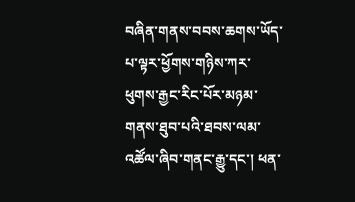བཞིན་གནས་བབས་ཆགས་ཡོད་པ་ལྟར་ཕྱོགས་གཉིས་ཀར་ཕུགས་རྒྱང་རིང་པོར་མཉམ་གནས་ཐུབ་པའི་ཐབས་ལམ་འཚོལ་ཞིབ་གནང་རྒྱུ་དང་། ཕན་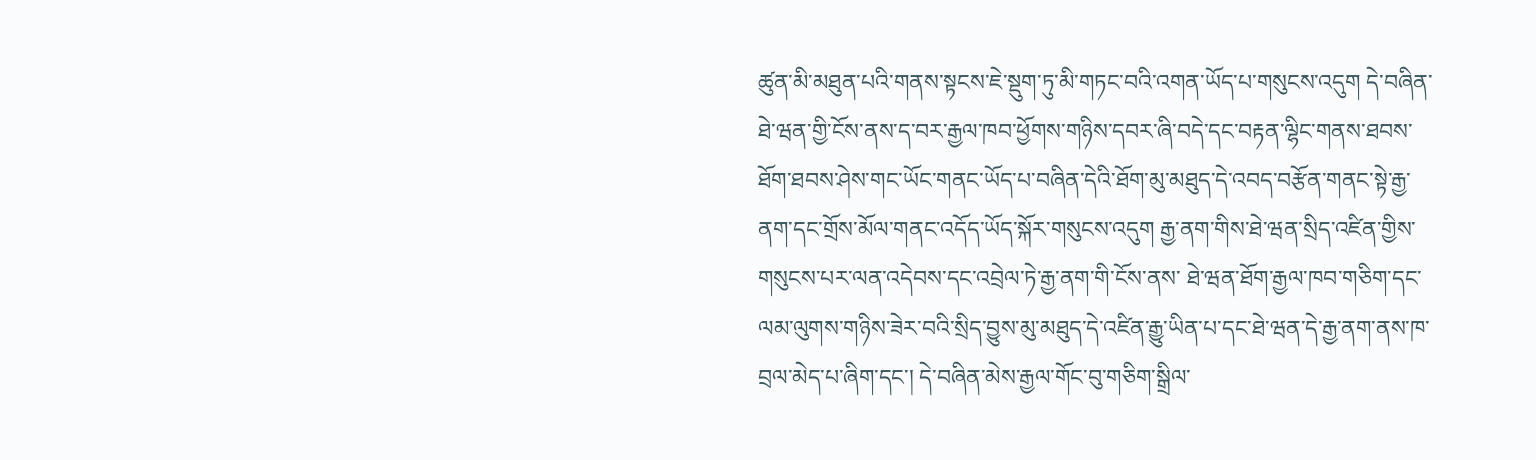ཚུན་མི་མཐུན་པའི་གནས་སྟངས་ཇེ་སྡུག་ཏུ་མི་གཏང་བའི་འགན་ཡོད་པ་གསུངས་འདུག དེ་བཞིན་ཐེ་ཝན་གྱི་ངོས་ནས་ད་བར་རྒྱལ་ཁབ་ཕྱོགས་གཉིས་དབར་ཞི་བདེ་དང་བརྟན་ལྷིང་གནས་ཐབས་ཐོག་ཐབས་ཤེས་གང་ཡོང་གནང་ཡོད་པ་བཞིན་དེའི་ཐོག་མུ་མཐུད་དེ་འབད་བརྩོན་གནང་སྟེ་རྒྱ་ནག་དང་གྲོས་མོལ་གནང་འདོད་ཡོད་སྐོར་གསུངས་འདུག རྒྱ་ནག་གིས་ཐེ་ཝན་སྲིད་འཛིན་གྱིས་གསུངས་པར་ལན་འདེབས་དང་འབྲེལ་ཏེ་རྒྱ་ནག་གི་ངོས་ནས་ ཐེ་ཝན་ཐོག་རྒྱལ་ཁབ་གཅིག་དང་ལམ་ལུགས་གཉིས་ཟེར་བའི་སྲིད་བྱུས་མུ་མཐུད་དེ་འཛིན་རྒྱུ་ཡིན་པ་དང་ཐེ་ཝན་དེ་རྒྱ་ནག་ནས་ཁ་བྲལ་མེད་པ་ཞིག་དང་། དེ་བཞིན་མེས་རྒྱལ་གོང་བུ་གཅིག་སྒྲིལ་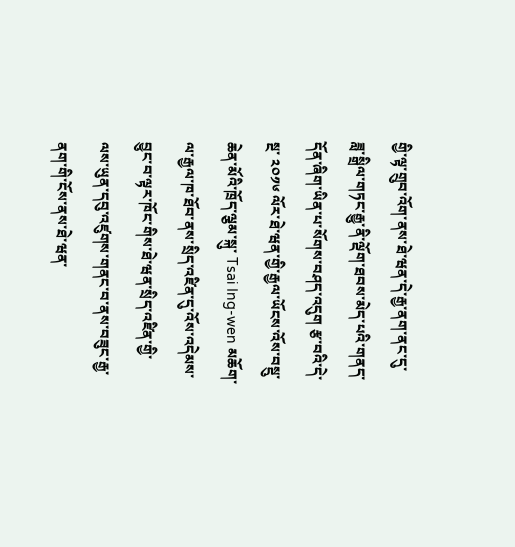གྱི་ལྟ་གྲུབ་འོག་ནས་ཐེ་ཝན་དེ་རྒྱ་ནག་ནང་དུ་ཟླ་སྒྲིལ་གཏང་རྒྱུ་ནི་ལྡོག་ཐབས་མེད་པའི་གནད་དོན་ཞིག་ཡིན་པ་སོགས་བཤད་འདུག རྩ་བའི་དེ་སྔ་ ༢༠༡༦ ལོར་ཐེ་ཝན་གྱི་རྒྱལ་ཡོངས་འོས་བསྡུ་ཆེན་མོའི་ཁྲོད་ལྕམ་སྐུ་ Tsai Ing-wen མཆོག་ལ་རྒྱལ་ཁ་ཐོབ་ནས་སྲིད་འཛིན་དུ་འོས་འདེམས་བྱུང་བ་ལྟར་ཁོང་གིས་ཐེ་ཝན་སྲིད་འཛིན་གྱི་ལས་ཡུན་དབུ་འཛུགས་གནང་བ་ནས་བཟུང་རྒྱ་ནག་གི་ངོས་ནས་ཐེ་ཝན་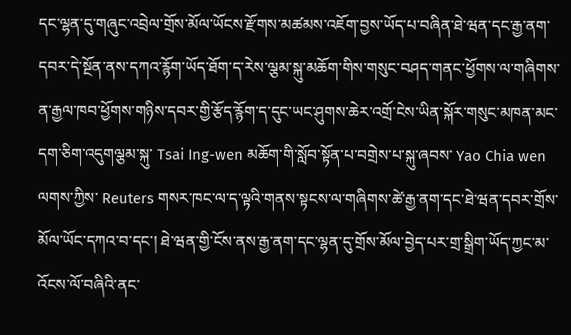དང་ལྷན་དུ་གཞུང་འབྲེལ་གྲོས་མོལ་ཡོངས་རྫོགས་མཚམས་འཇོག་བྱས་ཡོད་པ་བཞིན་ཐེ་ཝན་དང་རྒྱ་ནག་དབར་དེ་སྔོན་ནས་དཀའ་རྙོག་ཡོད་ཐོག་ད་རེས་ལྕམ་སྐུ་མཆོག་གིས་གསུང་བཤད་གནང་ཕྱོགས་ལ་གཞིགས་ན་རྒྱལ་ཁབ་ཕྱོགས་གཉིས་དབར་གྱི་རྩོད་རྙོག་ད་དུང་ཡང་ཤུགས་ཆེར་འགྲོ་ངེས་ཡིན་སྐོར་གསུང་མཁན་མང་དག་ཅིག་འདུགལྕམ་སྐུ་ Tsai Ing-wen མཆོག་གི་སློབ་སྟོན་པ་བགྲེས་པ་སྐུ་ཞབས་ Yao Chia wen ལགས་ཀྱིས་ Reuters གསར་ཁང་ལ་ད་ལྟའི་གནས་སྟངས་ལ་གཞིགས་ཚེ་རྒྱ་ནག་དང་ཐེ་ཝན་དབར་གྲོས་མོལ་ཡོང་དཀའ་བ་དང་། ཐེ་ཝན་གྱི་ངོས་ནས་རྒྱ་ནག་དང་ལྷན་དུ་གྲོས་མོལ་བྱེད་པར་གྲ་སྒྲིག་ཡོད་ཀྱང་མ་འོངས་ལོ་བཞིའི་ནང་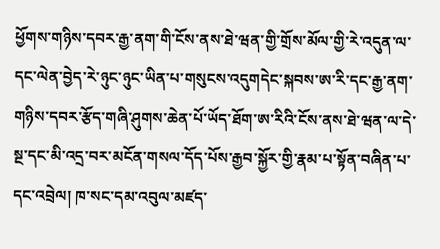ཕྱོགས་གཉིས་དབར་རྒྱ་ནག་གི་ངོས་ནས་ཐེ་ཝན་གྱི་གྲོས་མོལ་གྱི་རེ་འདུན་ལ་དང་ལེན་བྱེད་རེ་ཉུང་ཉུང་ཡིན་པ་གསུངས་འདུགདེང་སྐབས་ཨ་རི་དང་རྒྱ་ནག་གཉིས་དབར་རྩོད་གཞི་ཤུགས་ཆེན་པོ་ཡོད་ཐོག་ཨ་རིའི་ངོས་ནས་ཐེ་ཝན་ལ་དེ་སྔ་དང་མི་འདྲ་བར་མངོན་གསལ་དོད་པོས་རྒྱབ་སྐྱོར་གྱི་རྣམ་པ་སྟོན་བཞིན་པ་དང་འབྲེལ། ཁ་སང་དམ་འབུལ་མཛད་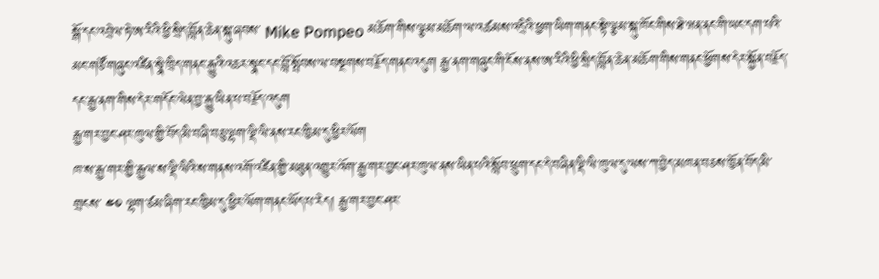སྒོ་དང་འབྲེལ་ཏེ་ཨ་རིའི་ཕྱི་སྲིད་བློན་ཆེན་སྐུ་ཞབས་ Mike Pompeo མཆོག་གིས་ལྕམ་མཆོག་ལ་འཚམས་འདྲིའི་ཕྱག་ཡིག་གནང་སྟེ་ལྕམ་སྐུ་ཁོང་གིས་ཐེ་ཝན་ནང་གི་ཡང་དག་པའི་མང་གཙོ་གཞུང་འཛིན་སྣེ་ཁྲིད་གནང་རྒྱུའི་འཆར་སྣང་དང་བློ་སྤོབས་ལ་བསྔགས་བརྗོད་གནང་འདུག རྒྱ་ནག་གཞུང་གི་ངོས་ནས་ཨ་རིའི་ཕྱི་སྲིད་བློན་ཆེན་མཆོག་གིས་གནང་ཕྱོགས་དེར་སྐྱོན་བརྗོད་དང་རྒྱ་ནག་གིས་དེར་གདོང་ལེན་བྱ་རྒྱུ་ཡིན་པ་བརྗོད་འདུག
རྒྱ་གར་བྱང་ཤར་ཁུལ་གྱི་བོད་མི་བཞི་བཅུ་ལྷག་ལྡི་ལི་ནས་རང་ཁྱིམ་དུ་ཕྱིར་ལོག
ཁ་ས་རྒྱ་གར་གྱི་རྒྱལ་ས་ལྡི་ལིའི་ས་གནས་འགོ་འཛིན་གྱི་མཐུན་འགྱུར་འོག་རྒྱ་གར་བྱང་ཤར་ཁུལ་ནས་ཡིན་པའི་སློབ་ཕྲུག་དང་དེ་བཞིན་ལྡི་ལི་ཁུལ་དུ་ལས་ཀ་བྱེད་མཁན་བཅས་ཁྱོན་བོད་མི་གྲངས་ ༤༠ ལྷག་ཙམ་ཞིག་རང་ཁྱིམ་དུ་ཕྱིར་ལོག་གནང་ཡོད་པ་རེད། རྒྱ་གར་བྱང་ཤར་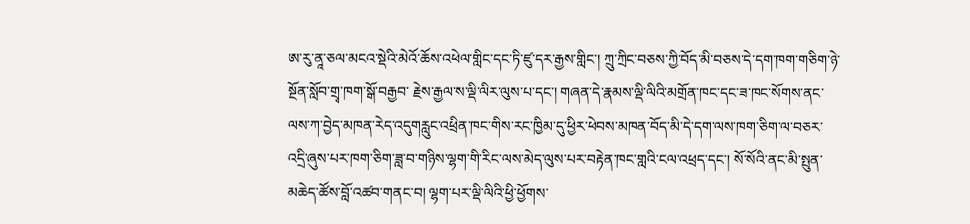ཨ་རུ་ནཱ་ཅལ་མངའ་སྡེའི་མེའོ་ཆོས་འཕེལ་གླིང་དང་ཏི་ཛུ་དར་རྒྱས་གླིང་། ཀྲུ་ཀྲིང་བཅས་ཀྱི་བོད་མི་བཅས་དེ་དག་ཁག་གཅིག་ཉེ་སྔོན་སློབ་གྲྭ་ཁག་སྒོ་བརྒྱབ་ རྗེས་རྒྱལ་ས་ལྡི་ལིར་ལུས་པ་དང་། གཞན་དེ་རྣམས་ལྡི་ལིའི་མགྲོན་ཁང་དང་ཟ་ཁང་སོགས་ནང་ལས་ཀ་བྱེད་མཁན་རེད་འདུགརླུང་འཕྲིན་ཁང་གིས་རང་ཁྱིམ་དུ་ཕྱིར་ཕེབས་མཁན་བོད་མི་དེ་དག་ལས་ཁག་ཅིག་ལ་བཅར་འདྲི་ཞུས་པར་ཁག་ཅིག་ཟླ་བ་གཉིས་ལྷག་གི་རིང་ལས་མེད་ལུས་པར་བརྟེན་ཁང་གླའི་ངལ་འཕྲད་དང་། སོ་སོའི་ནང་མི་སྤུན་མཆེད་ཚོས་བློ་འཚབ་གནང་བ། ལྷག་པར་ལྡི་ལིའི་ཕྱི་ཕྱོགས་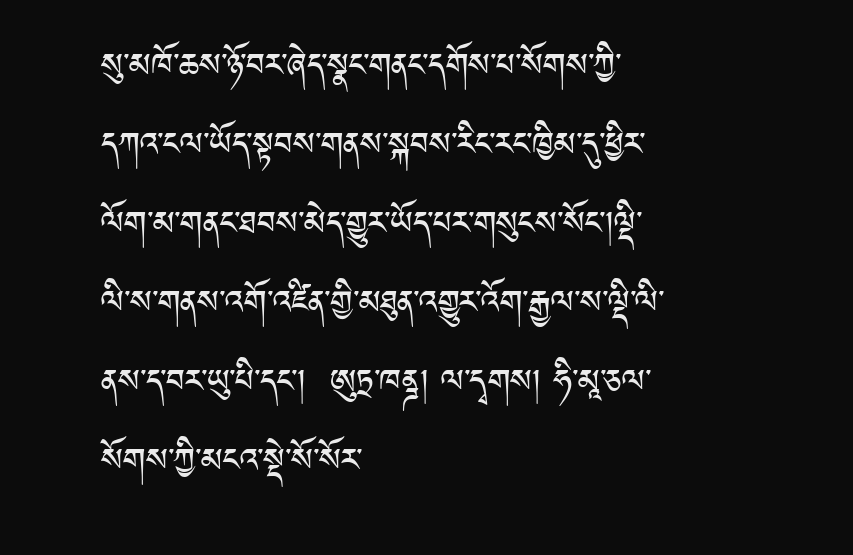སུ་མཁོ་ཆས་ཉོ་བར་ཞེད་སྣང་གནང་དགོས་པ་སོགས་ཀྱི་དཀའ་ངལ་ཡོད་སྟབས་གནས་སྐབས་རིང་རང་ཁྱིམ་དུ་ཕྱིར་ལོག་མ་གནང་ཐབས་མེད་གྱུར་ཡོད་པར་གསུངས་སོང་།ལྡི་ལི་ས་གནས་འགོ་འཛིན་གྱི་མཐུན་འགྱུར་འོག་རྒྱལ་ས་ལྡི་ལི་ནས་ད་བར་ཡུ་པི་དང་།  ཨུཏྲ་ཁནྜ། ལ་དྭགས། ཧི་མཱ་ཅལ་སོགས་ཀྱི་མངའ་སྡེ་སོ་སོར་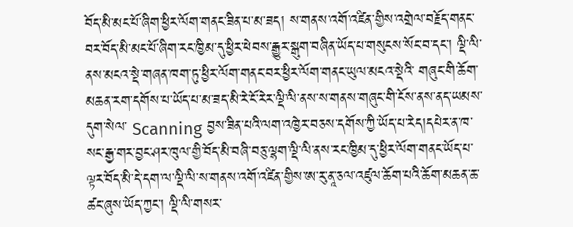བོད་མི་མང་པོ་ཞིག་ཕྱིར་ལོག་གནང་ཟིན་པ་མ་ཟད། ས་གནས་འགོ་འཛིན་གྱིས་འགྲེལ་བརྗོད་གནང་བར་བོད་མི་མང་པོ་ཞིག་རང་ཁྱིམ་དུ་ཕྱིར་ཕེབས་རྒྱུར་སྒུག་བཞིན་ཡོད་པ་གསུངས་སོང་བ་དང་། ལྡི་ལི་ནས་མངའ་སྡེ་གཞན་ཁག་ཏུ་ཕྱིར་ལོག་གནང་བར་ཕྱིར་ལོག་གནང་ཡུལ་མངའ་སྡེའི་ གཞུང་གི་ཆོག་མཆན་རག་དགོས་པ་ཡོད་པ་མ་ཟད་མི་རེ་ངོ་རེར་ལྡི་ལི་ནས་ས་གནས་གཞུང་གི་ངོས་ནས་ནད་ཡམས་དུག་སེལ་ Scanning བྱས་ཟིན་པའི་ལག་འཁྱེར་བཅས་དགོས་ཀྱི་ཡོད་པ་རེད།དཔེར་ན་ཁ་སང་རྒྱ་གར་བྱང་ཤར་ཁུལ་གྱི་བོད་མི་བཞི་བཅུ་ལྷག་ལྡི་ལི་ནས་རང་ཁྱིམ་དུ་ཕྱིར་ལོག་གནང་ཡོད་པ་ལྟར་བོད་མི་དེ་དག་ལ་ལྡི་ལི་ས་གནས་འགོ་འཛིན་གྱིས་ཨ་རུ་ནཱ་ཅལ་འཛུལ་ཆོག་པའི་ཆོག་མཆན་ཆ་ཚང་ཞུས་ཡོད་ཀྱང་། ལྡི་ལི་གསར་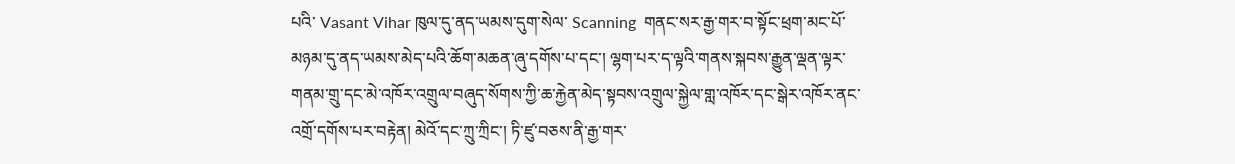པའི་ Vasant Vihar ཁུལ་དུ་ནད་ཡམས་དུག་སེལ་ Scanning  གནང་སར་རྒྱ་གར་བ་སྟོང་ཕྲག་མང་པོ་མཉམ་དུ་ནད་ཡམས་མེད་པའི་ཆོག་མཆན་ཞུ་དགོས་པ་དང་། ལྷག་པར་ད་ལྟའི་གནས་སྐབས་རྒྱུན་ལྡན་ལྟར་གནམ་གྲུ་དང་མེ་འཁོར་འགྲུལ་བཞུད་སོགས་ཀྱི་ཆ་རྐྱེན་མེད་སྟབས་འགྲུལ་སྐྱེལ་གླ་འཁོར་དང་སྒེར་འཁོར་ནང་འགྲོ་དགོས་པར་བརྟེན། མེའོ་དང་ཀྲུ་ཀྲིང་། ཏི་ཛུ་བཅས་ནི་རྒྱ་གར་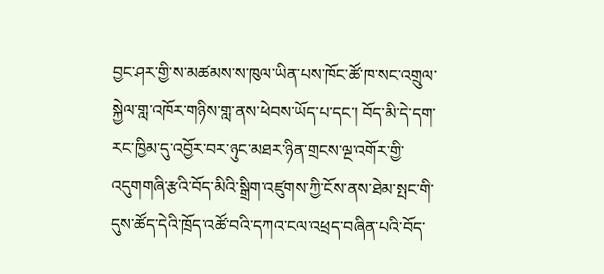བྱང་ཤར་གྱི་ས་མཚམས་ས་ཁུལ་ཡིན་པས་ཁོང་ཚོ་ཁ་སང་འགྲུལ་སྐྱེལ་གླ་འཁོར་གཉིས་གླ་ནས་ཕེབས་ཡོད་པ་དང་། བོད་མི་དེ་དག་རང་ཁྱིམ་དུ་འབྱོར་བར་ཉུང་མཐར་ཉིན་གྲངས་ལྔ་འགོར་གྱི་འདུགགཞི་རྩའི་བོད་མིའི་སྒྲིག་འཛུགས་ཀྱི་ངོས་ནས་ཐེམ་སྤང་གི་དུས་ཚོད་དེའི་ཁྲོད་འཚོ་བའི་དཀའ་ངལ་འཕྲད་བཞིན་པའི་བོད་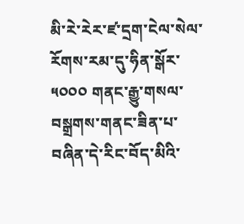མི་རེ་རེར་ཛ་དྲག་ངེལ་སེལ་རོགས་རམ་དུ་ཧིན་སྒོར་ ༥༠༠༠ གནང་རྒྱུ་གསལ་བསྒྲགས་གནང་ཟིན་པ་བཞིན་དེ་རིང་བོད་མིའི་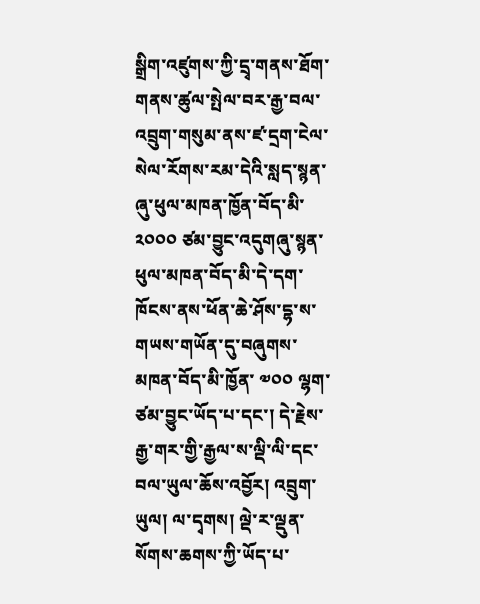སྒྲིག་འཛུགས་ཀྱི་དྲྭ་གནས་ཐོག་གནས་ཚུལ་སྤེལ་བར་རྒྱ་བལ་འབྲུག་གསུམ་ནས་ཛ་དྲག་ངེལ་སེལ་རོགས་རམ་དེའི་སླད་སྙན་ཞུ་ཕུལ་མཁན་ཁྱོན་བོད་མི་ ༢༠༠༠ ཙམ་བྱུང་འདུགཞུ་སྙན་ཕུལ་མཁན་བོད་མི་དེ་དག་ཁོངས་ནས་ཕོན་ཆེ་ཤོས་དྷ་ས་གཡས་གཡོན་དུ་བཞུགས་མཁན་བོད་མི་ཁྱོན་ ༧༠༠ ལྷག་ཙམ་བྱུང་ཡོད་པ་དང་། དེ་རྗེས་རྒྱ་གར་གྱི་རྒྱལ་ས་ལྡི་ལི་དང་བལ་ཡུལ་ཆོས་འབྱོར། འབྲུག་ཡུལ། ལ་དྭགས། ལྡེ་ར་ལྡུན་སོགས་ཆགས་ཀྱི་ཡོད་པ་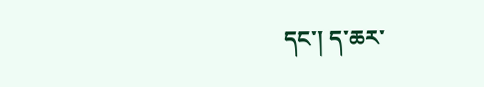དང་། ད་ཆར་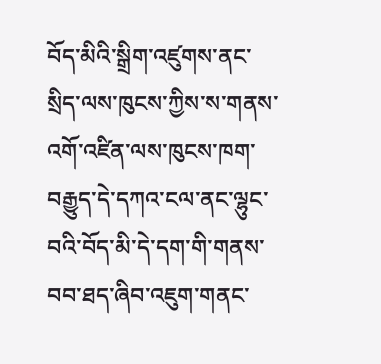བོད་མིའི་སྒྲིག་འཛུགས་ནང་སྲིད་ལས་ཁུངས་ཀྱིས་ས་གནས་འགོ་འཛིན་ལས་ཁུངས་ཁག་བརྒྱུད་དེ་དཀའ་ངལ་ནང་ལྷུང་བའི་བོད་མི་དེ་དག་གི་གནས་བབ་ཐད་ཞིབ་འཇུག་གནང་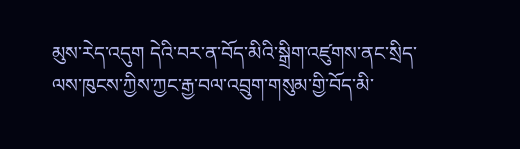མུས་རེད་འདུག དེའི་བར་ན་བོད་མིའི་སྒྲིག་འཛུགས་ནང་སྲིད་ལས་ཁུངས་ཀྱིས་ཀྱང་རྒྱ་བལ་འབྲུག་གསུམ་གྱི་བོད་མི་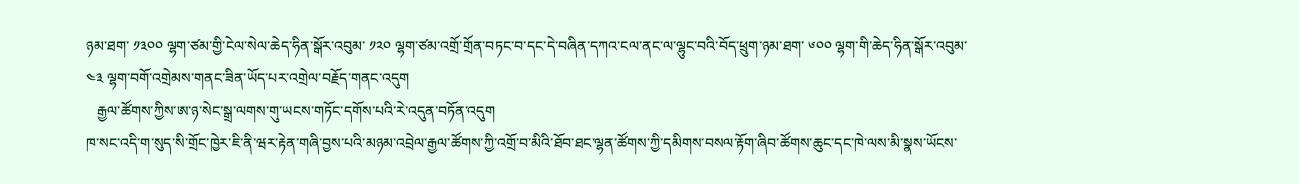ཉམ་ཐག་ ༡༣༠༠ ལྷག་ཙམ་གྱི་ངེལ་སེལ་ཆེད་ཧིན་སྒོར་འབུམ་ ༡༢༠ ལྷག་ཙམ་འགྲོ་གྲོན་བཏང་བ་དང་དེ་བཞིན་དཀའ་ངལ་ནང་ལ་ལྷུང་བའི་བོད་ཕྲུག་ཉམ་ཐག་ ༦༠༠ ལྷག་གི་ཆེད་ཧིན་སྒོར་འབུམ་ ༤༣ ལྷག་བགོ་འགྲེམས་གནང་ཟིན་ཡོད་པར་འགྲེལ་བརྗོད་གནང་འདུག
   རྒྱལ་ཚོགས་ཀྱིས་ཨ་ཉ་སེང་སྒྲ་ལགས་གུ་ཡངས་གཏོང་དགོས་པའི་རེ་འདུན་བཏོན་འདུག
ཁ་སང་འདི་ག་སུད་སི་གྲོང་ཁྱེར་ཇི་ནི་ཝར་རྟེན་གཞི་བྱས་པའི་མཉམ་འབྲེལ་རྒྱལ་ཚོགས་ཀྱི་འགྲོ་བ་མིའི་ཐོབ་ཐང་ལྷན་ཚོགས་ཀྱི་དམིགས་བསལ་རྟོག་ཞིབ་ཚོགས་ཆུང་དང་ཁེ་ལས་མི་སྣས་ཡོངས་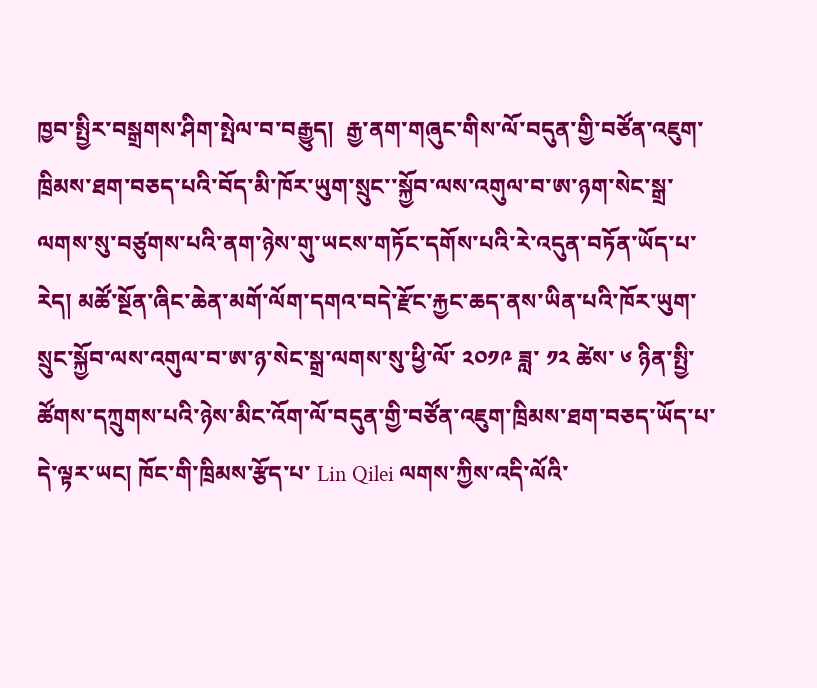ཁྱབ་སྤྱིར་བསྒྲགས་ཤིག་སྤེལ་བ་བརྒྱུད།  རྒྱ་ནག་གཞུང་གིས་ལོ་བདུན་གྱི་བཙོན་འཇུག་ཁྲིམས་ཐག་བཅད་པའི་བོད་མི་ཁོར་ཡུག་སྲུང་་སྐྱོབ་ལས་འགུལ་བ་ཨ་ཉག་སེང་སྒྲ་ལགས་སུ་བཙུགས་པའི་ནག་ཉེས་གུ་ཡངས་གཏོང་དགོས་པའི་རེ་འདུན་བཏོན་ཡོད་པ་རེད། མཚོ་སྔོན་ཞིང་ཆེན་མགོ་ལོག་དགའ་བདེ་རྫོང་རྐྱང་ཆད་ནས་ཡིན་པའི་ཁོར་ཡུག་སྲུང་སྐྱོབ་ལས་འགུལ་བ་ཨ་ཉ་སེང་སྒྲ་ལགས་སུ་ཕྱི་ལོ་ ༢༠༡༩ ཟླ་ ༡༢ ཚེས་ ༦ ཉིན་སྤྱི་ཚོགས་དཀྲུགས་པའི་ཉེས་མིང་འོག་ལོ་བདུན་གྱི་བཙོན་འཇུག་ཁྲིམས་ཐག་བཅད་ཡོད་པ་དེ་ལྟར་ཡང། ཁོང་གི་ཁྲིམས་རྩོད་པ་ Lin Qilei ལགས་ཀྱིས་འདི་ལོའི་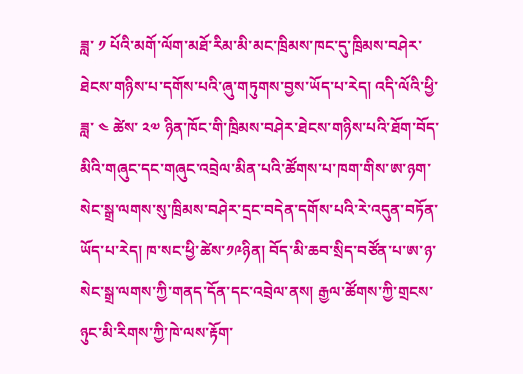ཟླ་ ༡ པོའི་མགོ་ལོག་མཐོ་རིམ་མི་མང་ཁྲིམས་ཁང་དུ་ཁྲིམས་བཤེར་ཐེངས་གཉིས་པ་དགོས་པའི་ཞུ་གཏུགས་བྱས་ཡོད་པ་རེད། འདི་ལོའི་ཕྱི་ཟླ་ ༤ ཚེས་ ༢༧ ཉིན་ཁོང་གི་ཁྲིམས་བཤེར་ཐེངས་གཉིས་པའི་ཐོག་བོད་མིའི་གཞུང་དང་གཞུང་འབྲེལ་མིན་པའི་ཚོགས་པ་ཁག་གིས་ཨ་ཉག་སེང་སྒྲ་ལགས་སུ་ཁྲིམས་བཤེར་དྲང་བདེན་དགོས་པའི་རེ་འདུན་བཏོན་ཡོད་པ་རེད། ཁ་སང་ཕྱི་ཚེས་༡༩ཉིན། བོད་མི་ཆབ་སྲིད་བཙོན་པ་ཨ་ཉ་སེང་སྒྲ་ལགས་ཀྱི་གནད་དོན་དང་འབྲེལ་ནས། རྒྱལ་ཚོགས་ཀྱི་གྲངས་ཉུང་མི་རིགས་ཀྱི་ཁེ་ལས་རྟོག་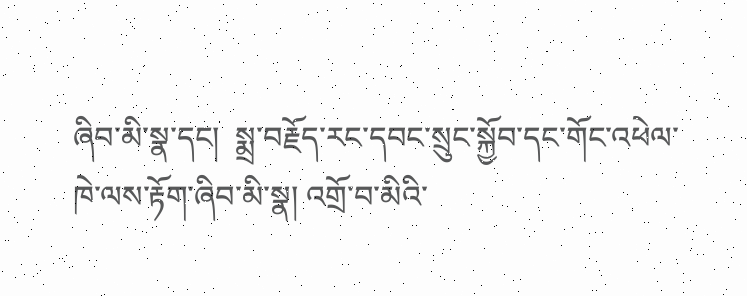ཞིབ་མི་སྣ་དང།  སྨྲ་བརྗོད་རང་དབང་སྲུང་སྐྱོབ་དང་གོང་འཕེལ་ཁེ་ལས་རྟོག་ཞིབ་མི་སྣ། འགྲོ་བ་མིའི་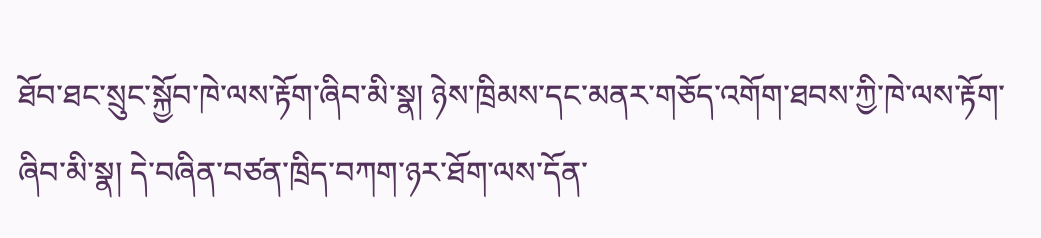ཐོབ་ཐང་སྲུང་སྐྱོབ་ཁེ་ལས་རྟོག་ཞིབ་མི་སྣ། ཉེས་ཁྲིམས་དང་མནར་གཅོད་འགོག་ཐབས་ཀྱི་ཁེ་ལས་རྟོག་ཞིབ་མི་སྣ། དེ་བཞིན་བཙན་ཁྲིད་བཀག་ཉར་ཐོག་ལས་དོན་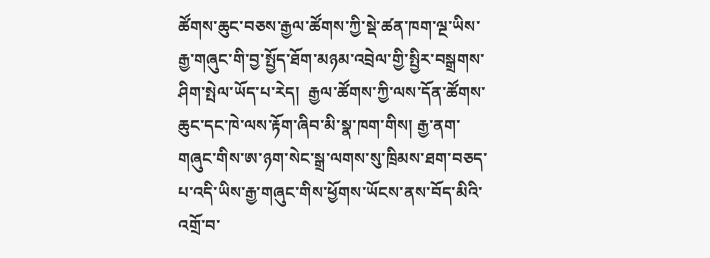ཚོགས་ཆུང་བཅས་རྒྱལ་ཚོགས་ཀྱི་སྡེ་ཚན་ཁག་ལྔ་ཡིས་རྒྱ་གཞུང་གི་བྱ་སྤྱོད་ཐོག་མཉམ་འབྲེལ་གྱི་སྤྱིར་བསྒྲགས་ཤིག་སྤེལ་ཡོད་པ་རེད།  རྒྱལ་ཚོགས་ཀྱི་ལས་དོན་ཚོགས་ཆུང་དང་ཁེ་ལས་རྟོག་ཞིབ་མི་སྣ་ཁག་གིས། རྒྱ་ནག་གཞུང་གིས་ཨ་ཉག་སེང་སྒྲ་ལགས་སུ་ཁྲིམས་ཐག་བཅད་པ་འདི་ཡིས་རྒྱ་གཞུང་གིས་ཕྱོགས་ཡོངས་ནས་བོད་མིའི་འགྲོ་བ་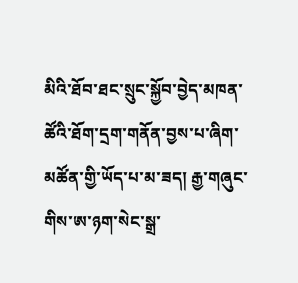མིའི་ཐོབ་ཐང་སྲུང་སྐྱོབ་བྱེད་མཁན་ཚོའི་ཐོག་དྲག་གནོན་བྱས་པ་ཞིག་མཚོན་གྱི་ཡོད་པ་མ་ཟད། རྒྱ་གཞུང་གིས་ཨ་ཉག་སེང་སྒྲ་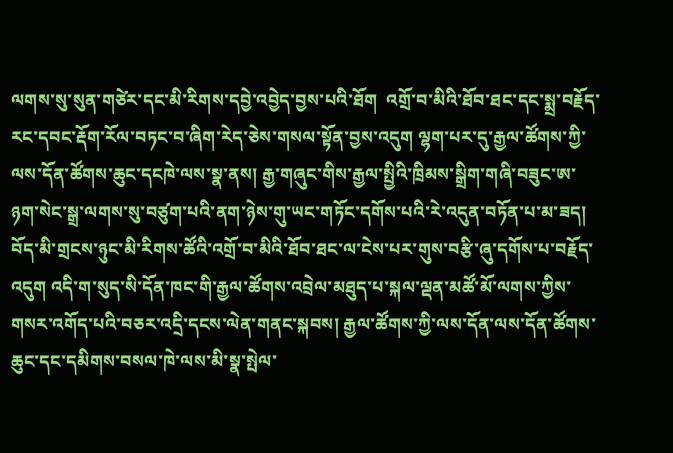ལགས་སུ་སུན་གཙེར་དང་མི་རིགས་དབྱེ་འབྱེད་བྱས་པའི་ཐོག  འགྲོ་བ་མིའི་ཐོབ་ཐང་དང་སྨྲ་བརྗོད་རང་དབང་རྡོག་རོལ་བཏང་བ་ཞིག་རེད་ཅེས་གསལ་སྟོན་བྱས་འདུག ལྷག་པར་དུ་རྒྱལ་ཚོགས་ཀྱི་ལས་དོན་ཚོགས་ཆུང་དངཁེ་ལས་སྣ་ནས། རྒྱ་གཞུང་གིས་རྒྱལ་སྤྱིའི་ཁྲིམས་སྒྲིག་གཞི་བཟུང་ཨ་ཉག་སེང་སྒྲ་ལགས་སུ་བཙུག་པའི་ནག་ཉེས་གུ་ཡང་གཏོང་དགོས་པའི་རེ་འདུན་བཏོན་པ་མ་ཟད། བོད་མི་གྲངས་ཉུང་མི་རིགས་ཚོའི་འགྲོ་བ་མིའི་ཐོབ་ཐང་ལ་ངེས་པར་གུས་བརྩི་ཞུ་དགོས་པ་བརྗོད་འདུག འདི་ག་སུད་སི་དོན་ཁང་གི་རྒྱལ་ཚོགས་འབྲེལ་མཐུད་པ་སྐལ་ལྡན་མཚོ་མོ་ལགས་ཀྱིས་གསར་འགོད་པའི་བཅར་འདྲི་དངས་ལེན་གནང་སྐབས། རྒྱལ་ཚོགས་ཀྱི་ལས་དོན་ལས་དོན་ཚོགས་ཆུང་དང་དམིགས་བསལ་ཁེ་ལས་མི་སྣ་སྤེལ་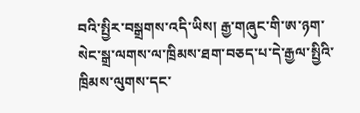བའི་སྤྱིར་བསྒྲགས་འདི་ཡིས། རྒྱ་གཞུང་གི་ཨ་ཉག་སེང་སྒྲ་ལགས་ལ་ཁྲིམས་ཐག་བཅད་པ་དེ་རྒྱལ་སྤྱིའི་ཁྲིམས་ལུགས་དང་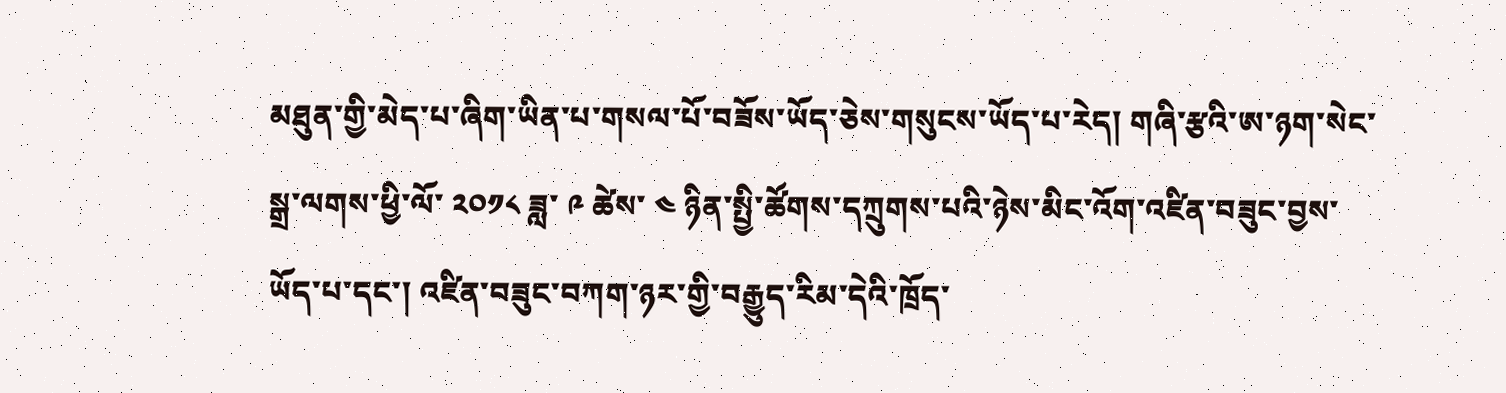མཐུན་གྱི་མེད་པ་ཞིག་ཡིན་པ་གསལ་པོ་བཟོས་ཡོད་ཅེས་གསུངས་ཡོད་པ་རེད། གཞི་རྩའི་ཨ་ཉག་སེང་སྒྲ་ལགས་ཕྱི་ལོ་ ༢༠༡༨ ཟླ་ ༩ ཚེས་ ༤ ཉིན་སྤྱི་ཚོགས་དཀྲུགས་པའི་ཉེས་མིང་འོག་འཛིན་བཟུང་བྱས་ཡོད་པ་དང་། འཛིན་བཟུང་བཀག་ཉར་གྱི་བརྒྱུད་རིམ་དེའི་ཁྲོད་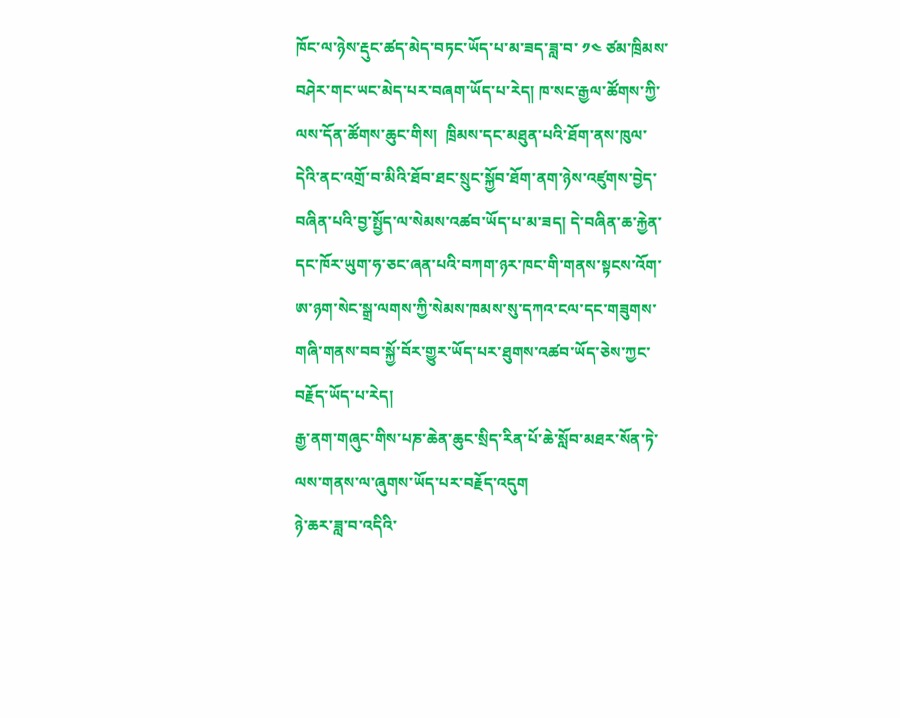ཁོང་ལ་ཉེས་རྡུང་ཚད་མེད་བཏང་ཡོད་པ་མ་ཟད་ཟླ་བ་ ༡༤ ཙམ་ཁྲིམས་བཤེར་གང་ཡང་མེད་པར་བཞག་ཡོད་པ་རེད། ཁ་སང་རྒྱལ་ཚོགས་ཀྱི་ལས་དོན་ཚོགས་ཆུང་གིས།  ཁྲིམས་དང་མཐུན་པའི་ཐོག་ནས་ཁུལ་དེའི་ནང་འགྲོ་བ་མིའི་ཐོབ་ཐང་སྲུང་སྐྱོབ་ཐོག་ནག་ཉེས་འཛུགས་བྱེད་བཞིན་པའི་བྱ་སྤྱོད་ལ་སེམས་འཚབ་ཡོད་པ་མ་ཟད། དེ་བཞིན་ཆ་རྐྱེན་དང་ཁོར་ཡུག་ཧ་ཅང་ཞན་པའི་བཀག་ཉར་ཁང་གི་གནས་སྟངས་འོག་ཨ་ཉག་སེང་སྒྲ་ལགས་ཀྱི་སེམས་ཁམས་སུ་དཀའ་ངལ་དང་གཟུགས་གཞི་གནས་བབ་སྐྱོ་བོར་གྱུར་ཡོད་པར་ཐུགས་འཚབ་ཡོད་ཅེས་ཀྱང་བརྗོད་ཡོད་པ་རེད།
རྒྱ་ནག་གཞུང་གིས་པཎ་ཆེན་ཆུང་སྲིད་རིན་པོ་ཆེ་སློབ་མཐར་སོན་ཏེ་ལས་གནས་ལ་ཞུགས་ཡོད་པར་བརྗོད་འདུག
ཉེ་ཆར་ཟླ་བ་འདིའི་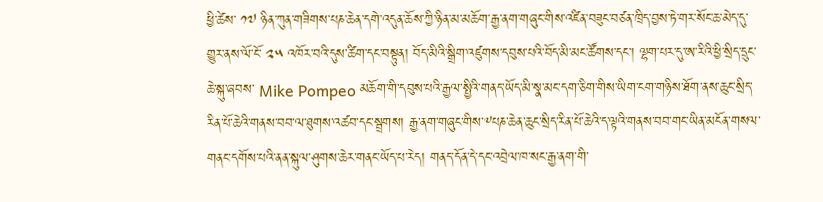ཕྱི་ཚེས་ ༡༧ ཉིན་ཀུན་གཟིགས་པཎ་ཆེན་དགེ་འདུན་ཆོས་ཀྱི་ཉིན་མ་མཆོག་རྒྱ་ནག་གཞུང་གིས་འཛིན་བཟུང་བཙན་ཁྲིད་བྱས་ཏེ་གར་སོང་ཆ་མེད་དུ་གྱུར་ནས་ལོ་ངོ་ ༢༥ འཁོར་བའི་དུས་ཚིག་དང་བསྟུན། བོད་མིའི་སྒྲིག་འཛུགས་དབུས་པའི་བོད་མི་མང་ཚོགས་དང་། ལྷག་པར་དུ་ཨ་རིའི་ཕྱི་སྲིད་དྲུང་ཆེ་སྐུ་ཞབས་ Mike Pompeo མཆོག་གི་དབུས་པའི་རྒྱལ་སྤྱིའི་གནད་ཡོད་མི་སྣ་མང་དག་ཅིག་གིས་ཡིག་ངག་གཉིས་ཐོག་ནས་ཆུང་སྲིད་རིན་པོ་ཆེའི་གནས་བབ་ལ་ཐུགས་འཚབ་དང་སྦྲགས། རྒྱ་ནག་གཞུང་གིས་༸པཎ་ཆེན་ཆུང་སྲིད་རིན་པོ་ཆེའི་ད་ལྟའི་གནས་བབ་གང་ཡིན་མངོན་གསལ་གནང་དགོས་པའི་ནན་སྐུལ་ཤུགས་ཆེར་གནང་ཡོད་པ་རེད། གནད་དོན་དེ་དང་འབྲེལ་ཁ་སང་རྒྱ་ནག་གི་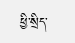ཕྱི་སྲིད་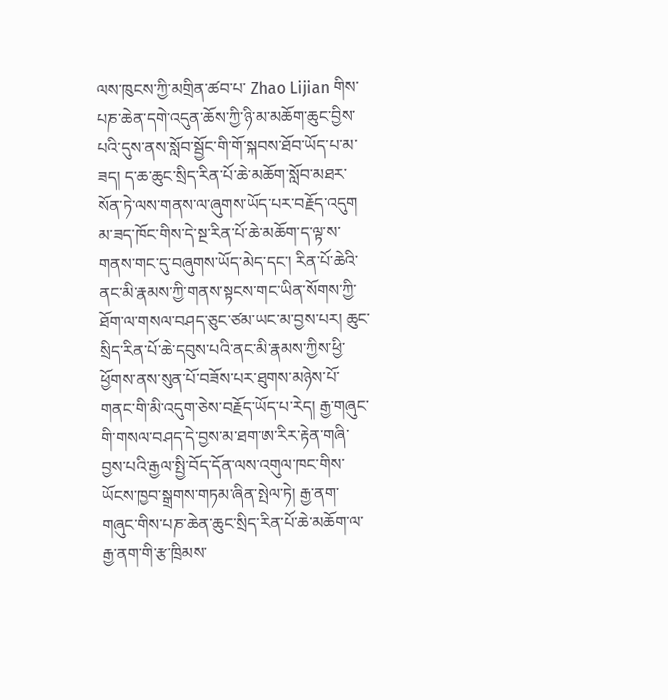ལས་ཁུངས་ཀྱི་མགྲིན་ཚབ་པ་ Zhao Lijian གིས་པཎ་ཆེན་དགེ་འདུན་ཆོས་ཀྱི་ཉི་མ་མཆོག་ཆུང་བྱིས་པའི་དུས་ནས་སློབ་སྦྱོང་གི་གོ་སྐབས་ཐོབ་ཡོད་པ་མ་ཟད། ད་ཆ་ཆུང་སྲིད་རིན་པོ་ཆེ་མཆོག་སློབ་མཐར་སོན་ཏེ་ལས་གནས་ལ་ཞུགས་ཡོད་པར་བརྗོད་འདུག མ་ཟད་ཁོང་གིས་དེ་སྔ་རིན་པོ་ཆེ་མཆོག་ད་ལྟ་ས་གནས་གང་དུ་བཞུགས་ཡོད་མེད་དང་། རིན་པོ་ཆེའི་ནང་མི་རྣམས་ཀྱི་གནས་སྟངས་གང་ཡིན་སོགས་ཀྱི་ཐོག་ལ་གསལ་བཤད་ཅུང་ཙམ་ཡང་མ་བྱས་པར། ཆུང་སྲིད་རིན་པོ་ཆེ་དབུས་པའི་ནང་མི་རྣམས་ཀྱིས་ཕྱི་ཕྱོགས་ནས་སུན་པོ་བཟོས་པར་ཐུགས་མཉེས་པོ་གནང་གི་མི་འདུག་ཅེས་བརྗོད་ཡོད་པ་རེད། རྒྱ་གཞུང་གི་གསལ་བཤད་དེ་བྱས་མ་ཐག་ཨ་རིར་རྟེན་གཞི་བྱས་པའི་རྒྱལ་སྤྱི་བོད་དོན་ལས་འགུལ་ཁང་གིས་ཡོངས་ཁྱབ་སྒྲགས་གཏམ་ཞིན་སྤེལ་ཏེ། རྒྱ་ནག་གཞུང་གིས་པཎ་ཆེན་ཆུང་སྲིད་རིན་པོ་ཆེ་མཆོག་ལ་རྒྱ་ནག་གི་རྩ་ཁྲིམས་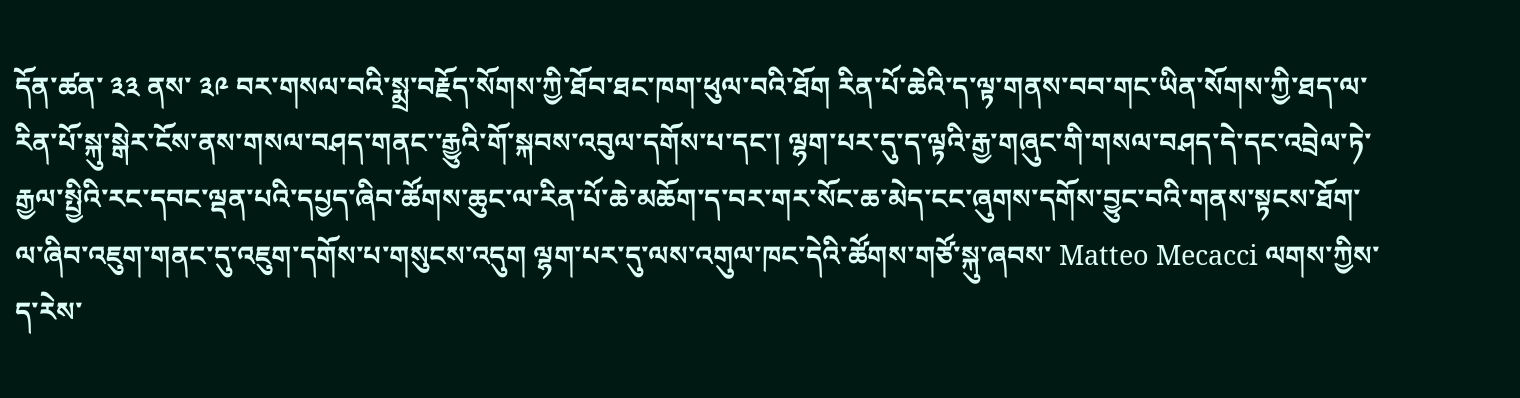དོན་ཚན་ ༣༣ ནས་ ༣༩ བར་གསལ་བའི་སྨྲ་བརྗོད་སོགས་ཀྱི་ཐོབ་ཐང་ཁག་ཕུལ་བའི་ཐོག རིན་པོ་ཆེའི་ད་ལྟ་གནས་བབ་གང་ཡིན་སོགས་ཀྱི་ཐད་ལ་རིན་པོ་སྐུ་སྒེར་ངོས་ནས་གསལ་བཤད་གནང་་རྒྱུའི་གོ་སྐབས་འབུལ་དགོས་པ་དང་། ལྷག་པར་དུ་ད་ལྟའི་རྒྱ་གཞུང་གི་གསལ་བཤད་དེ་དང་འབྲེལ་ཏེ་རྒྱལ་སྤྱིའི་རང་དབང་ལྡན་པའི་དཔྱད་ཞིབ་ཚོགས་ཆུང་ལ་རིན་པོ་ཆེ་མཆོག་ད་བར་གར་སོང་ཆ་མེད་ངང་ཞུགས་དགོས་བྱུང་བའི་གནས་སྟངས་ཐོག་ལ་ཞིབ་འཇུག་གནང་དུ་འཇུག་དགོས་པ་གསུངས་འདུག ལྷག་པར་དུ་ལས་འགུལ་ཁང་དེའི་ཚོགས་གཙོ་སྐུ་ཞབས་ Matteo Mecacci ལགས་ཀྱིས་ད་རེས་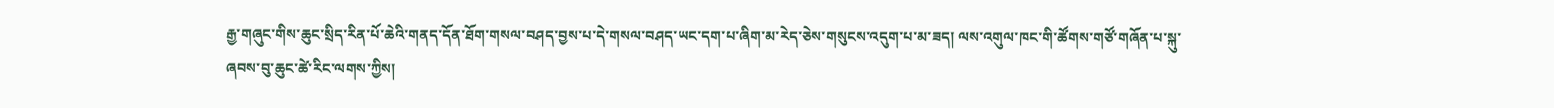རྒྱ་གཞུང་གིས་ཆུང་སྲིད་རིན་པོ་ཆེའི་གནད་དོན་ཐོག་གསལ་བཤད་བྱས་པ་དེ་གསལ་བཤད་ཡང་དག་པ་ཞིག་མ་རེད་ཅེས་གསུངས་འདུག་པ་མ་ཟད། ལས་འགུལ་ཁང་གི་ཚོགས་གཙོ་གཞོན་པ་སྐུ་ཞབས་བུ་ཆུང་ཚེ་རིང་ལགས་ཀྱིས།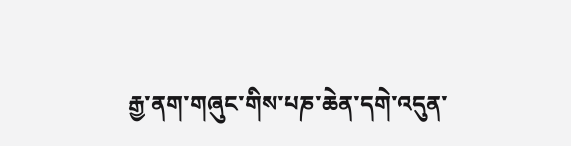རྒྱ་ནག་གཞུང་གིས་པཎ་ཆེན་དགེ་འདུན་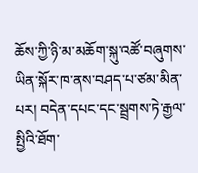ཆོས་ཀྱི་ཉི་མ་མཆོག་སྐུ་འཚོ་བཞུགས་ཡིན་སྐོར་ཁ་ནས་བཤད་པ་ཙམ་མིན་པར། བདེན་དཔང་དང་སྦྲགས་ཏེ་རྒྱལ་སྤྱིའི་ཐོག་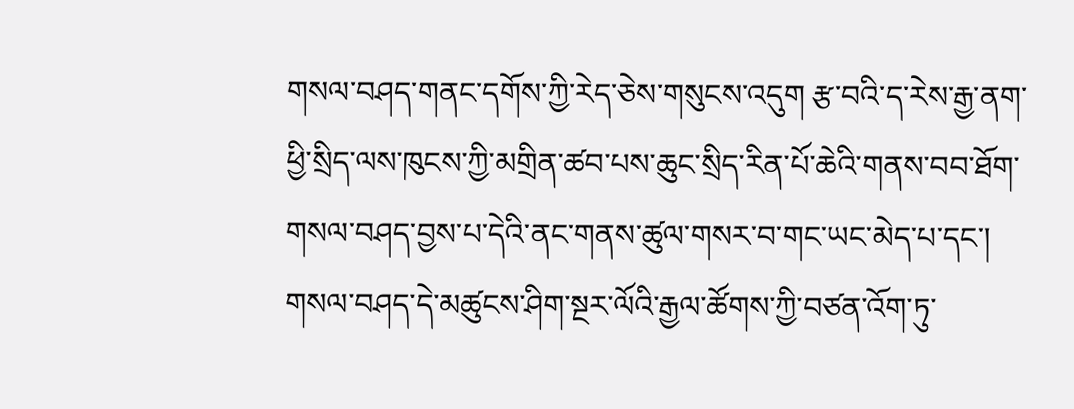གསལ་བཤད་གནང་དགོས་ཀྱི་རེད་ཅེས་གསུངས་འདུག རྩ་བའི་ད་རེས་རྒྱ་ནག་ཕྱི་སྲིད་ལས་ཁུངས་ཀྱི་མགྲིན་ཚབ་པས་ཆུང་སྲིད་རིན་པོ་ཆེའི་གནས་བབ་ཐོག་གསལ་བཤད་བྱས་པ་དེའི་ནང་གནས་ཚུལ་གསར་བ་གང་ཡང་མེད་པ་དང་། གསལ་བཤད་དེ་མཚུངས་ཤིག་སྔར་ལོའི་རྒྱལ་ཚོགས་ཀྱི་བཙན་འོག་ཏུ་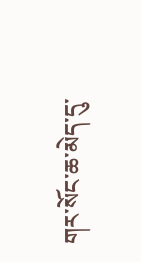གར་སོང་ཆ་མེད་དུ་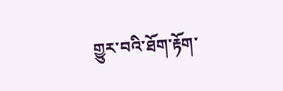གྱུར་བའི་ཐོག་རྟོག་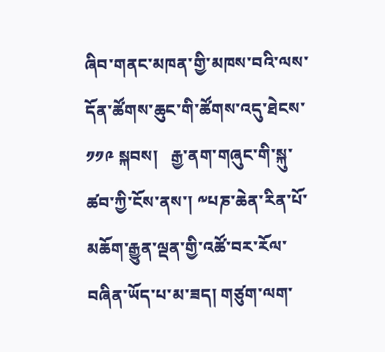ཞིབ་གནང་མཁན་གྱི་མཁས་བའི་ལས་དོན་ཚོགས་ཆུང་གི་ཚོགས་འདུ་ཐེངས་ ༡༡༩ སྐབས།   རྒྱ་ནག་གཞུང་གི་སྐུ་ཚབ་ཀྱི་ངོས་ནས་། ༸པཎ་ཆེན་རིན་པོ་མཆོག་རྒྱུན་ལྡན་གྱི་འཚོ་བར་རོལ་བཞིན་ཡོད་པ་མ་ཟད། གཙུག་ལག་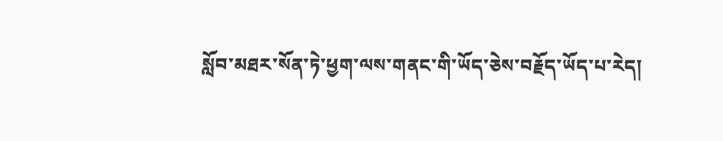སློབ་མཐར་སོན་ཏེ་ཕྱག་ལས་གནང་གི་ཡོད་ཅེས་བརྗོད་ཡོད་པ་རེད།